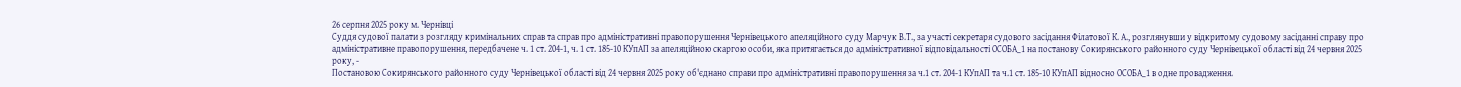26 серпня 2025 року м. Чернівці
Суддя судової палати з розгляду кримінальних справ та справ про адміністративні правопорушення Чернівецького апеляційного суду Марчук В.Т., за участі секретаря судового засідання Філатової К. А., розглянувши у відкритому судовому засіданні справу про адміністративне правопорушення, передбачене ч. 1 ст. 204-1, ч. 1 ст. 185-10 КУпАП за апеляційною скаргою особи, яка притягається до адміністративної відповідальності ОСОБА_1 на постанову Сокирянського районного суду Чернівецької області від 24 червня 2025 року, -
Постановою Сокирянського районного суду Чернівецької області від 24 червня 2025 року об'єднано справи про адміністративні правопорушення за ч.1 ст. 204-1 КУпАП та ч.1 ст. 185-10 КУпАП відносно ОСОБА_1 в одне провадження.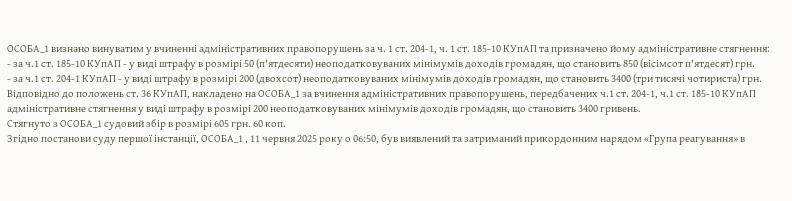ОСОБА_1 визнано винуватим у вчиненні адміністративних правопорушень за ч. 1 ст. 204-1, ч. 1 ст. 185-10 КУпАП та призначено йому адміністративне стягнення:
- за ч.1 ст. 185-10 КУпАП - у виді штрафу в розмірі 50 (п'ятдесяти) неоподатковуваних мінімумів доходів громадян, що становить 850 (вісімсот п'ятдесят) грн.
- за ч.1 ст. 204-1 КУпАП - у виді штрафу в розмірі 200 (двохсот) неоподатковуваних мінімумів доходів громадян, що становить 3400 (три тисячі чотириста) грн.
Відповідно до положень ст. 36 КУпАП, накладено на ОСОБА_1 за вчинення адміністративних правопорушень, передбачених ч.1 ст. 204-1, ч.1 ст. 185-10 КУпАП адміністративне стягнення у виді штрафу в розмірі 200 неоподатковуваних мінімумів доходів громадян, що становить 3400 гривень.
Стягнуто з ОСОБА_1 судовий збір в розмірі 605 грн. 60 коп.
Згідно постанови суду першої інстанції, ОСОБА_1 , 11 червня 2025 року о 06:50, був виявлений та затриманий прикордонним нарядом «Група реагування» в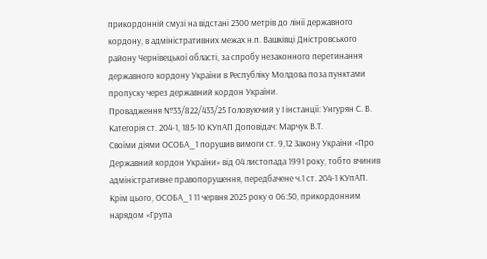прикордонній смузі на відстані 2300 метрів до лінії державного кордону, в адміністративних межах н.п. Вашківці Дністровського району Чернівецької області, за спробу незаконного перетинання державного кордону України в Республіку Молдова поза пунктами пропуску через державний кордон України.
Провадження №33/822/433/25 Головуючий у І інстанції: Унгурян С. В. Категорія ст. 204-1, 185-10 КУпАП Доповідач: Марчук В.Т.
Своїми діями ОСОБА_1 порушив вимоги ст. 9,12 Закону України «Про Державний кордон України» від 04 листопада 1991 року, тобто вчинив адміністративне правопорушення, передбачене ч.1 ст. 204-1 КУпАП.
Крім цього, ОСОБА_1 11 червня 2025 року о 06:50, прикордонним нарядом «Група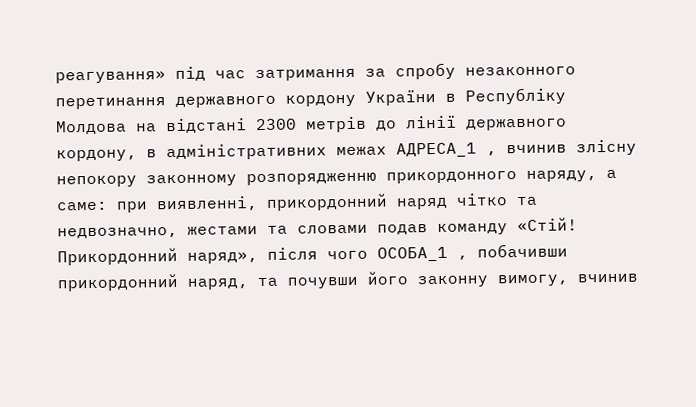реагування» під час затримання за спробу незаконного перетинання державного кордону України в Республіку Молдова на відстані 2300 метрів до лінії державного кордону, в адміністративних межах АДРЕСА_1 , вчинив злісну непокору законному розпорядженню прикордонного наряду, а саме: при виявленні, прикордонний наряд чітко та недвозначно, жестами та словами подав команду «Стій! Прикордонний наряд», після чого ОСОБА_1 , побачивши прикордонний наряд, та почувши його законну вимогу, вчинив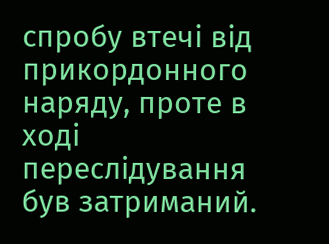спробу втечі від прикордонного наряду, проте в ході переслідування був затриманий.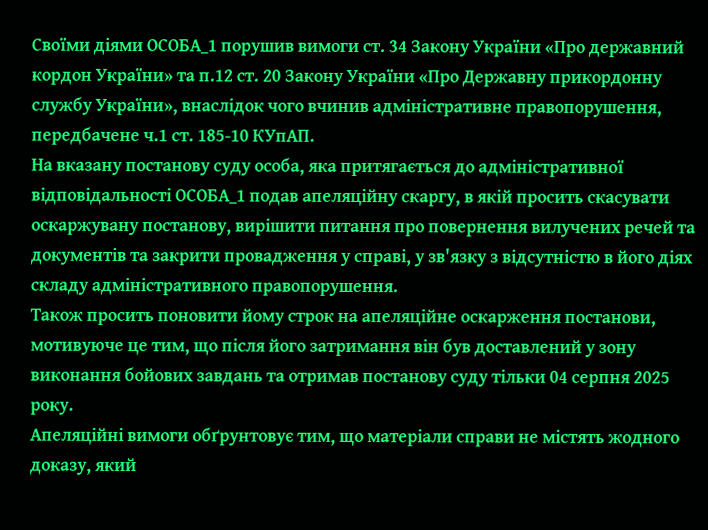Своїми діями ОСОБА_1 порушив вимоги ст. 34 Закону України «Про державний кордон України» та п.12 ст. 20 Закону України «Про Державну прикордонну службу України», внаслідок чого вчинив адміністративне правопорушення, передбачене ч.1 ст. 185-10 КУпАП.
На вказану постанову суду особа, яка притягається до адміністративної відповідальності ОСОБА_1 подав апеляційну скаргу, в якій просить скасувати оскаржувану постанову, вирішити питання про повернення вилучених речей та документів та закрити провадження у справі, у зв'язку з відсутністю в його діях складу адміністративного правопорушення.
Також просить поновити йому строк на апеляційне оскарження постанови, мотивуюче це тим, що після його затримання він був доставлений у зону виконання бойових завдань та отримав постанову суду тільки 04 серпня 2025 року.
Апеляційні вимоги обґрунтовує тим, що матеріали справи не містять жодного доказу, який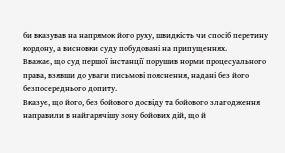би вказував на напрямок його руху, швидкість чи спосіб перетину кордону, а висновки суду побудовані на припущеннях.
Вважає, що суд першої інстанції порушив норми процесуального права, взявши до уваги письмові пояснення, надані без його безпосереднього допиту.
Вказує, що його, без бойового досвіду та бойового злагодження направили в найгарячішу зону бойових дій, що й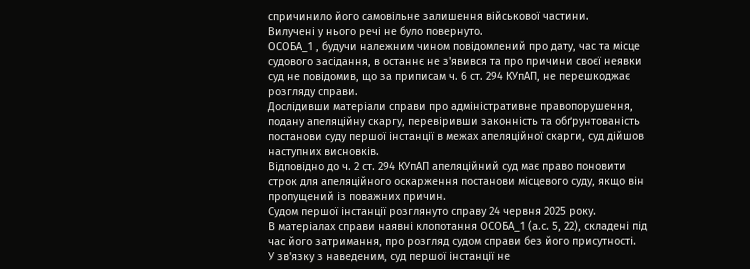спричинило його самовільне залишення військової частини.
Вилучені у нього речі не було повернуто.
ОСОБА_1 , будучи належним чином повідомлений про дату, час та місце судового засідання, в останнє не з'явився та про причини своєї неявки суд не повідомив, що за приписам ч. 6 ст. 294 КУпАП, не перешкоджає розгляду справи.
Дослідивши матеріали справи про адміністративне правопорушення, подану апеляційну скаргу, перевіривши законність та обґрунтованість постанови суду першої інстанції в межах апеляційної скарги, суд дійшов наступних висновків.
Відповідно до ч. 2 ст. 294 КУпАП апеляційний суд має право поновити строк для апеляційного оскарження постанови місцевого суду, якщо він пропущений із поважних причин.
Судом першої інстанції розглянуто справу 24 червня 2025 року.
В матеріалах справи наявні клопотання ОСОБА_1 (а.с. 5, 22), складені під час його затримання, про розгляд судом справи без його присутності.
У зв'язку з наведеним, суд першої інстанції не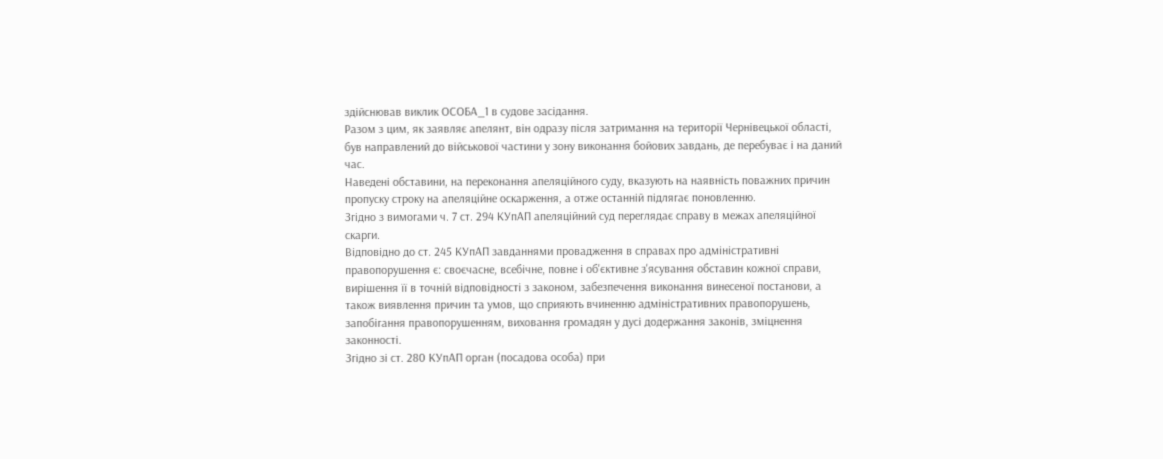здійснював виклик ОСОБА_1 в судове засідання.
Разом з цим, як заявляє апелянт, він одразу після затримання на території Чернівецької області, був направлений до військової частини у зону виконання бойових завдань, де перебуває і на даний час.
Наведені обставини, на переконання апеляційного суду, вказують на наявність поважних причин пропуску строку на апеляційне оскарження, а отже останній підлягає поновленню.
Згідно з вимогами ч. 7 ст. 294 КУпАП апеляційний суд переглядає справу в межах апеляційної скарги.
Відповідно до ст. 245 КУпАП завданнями провадження в справах про адміністративні правопорушення є: своєчасне, всебічне, повне і об'єктивне з'ясування обставин кожної справи, вирішення її в точній відповідності з законом, забезпечення виконання винесеної постанови, а також виявлення причин та умов, що сприяють вчиненню адміністративних правопорушень, запобігання правопорушенням, виховання громадян у дусі додержання законів, зміцнення законності.
Згідно зі ст. 280 КУпАП орган (посадова особа) при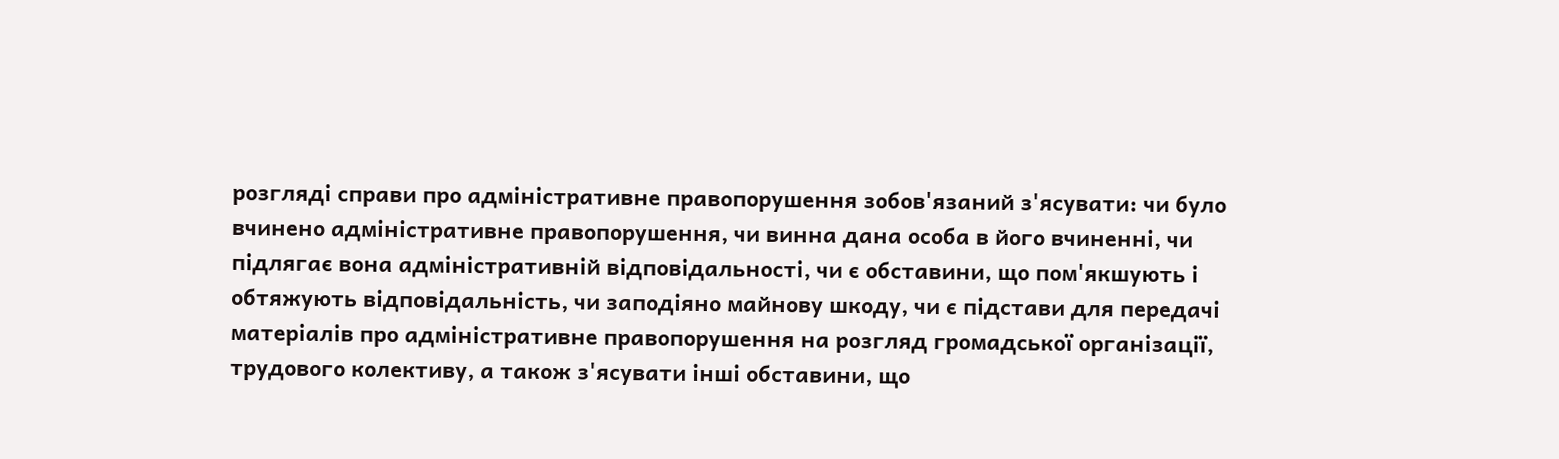розгляді справи про адміністративне правопорушення зобов'язаний з'ясувати: чи було вчинено адміністративне правопорушення, чи винна дана особа в його вчиненні, чи підлягає вона адміністративній відповідальності, чи є обставини, що пом'якшують і обтяжують відповідальність, чи заподіяно майнову шкоду, чи є підстави для передачі матеріалів про адміністративне правопорушення на розгляд громадської організації, трудового колективу, а також з'ясувати інші обставини, що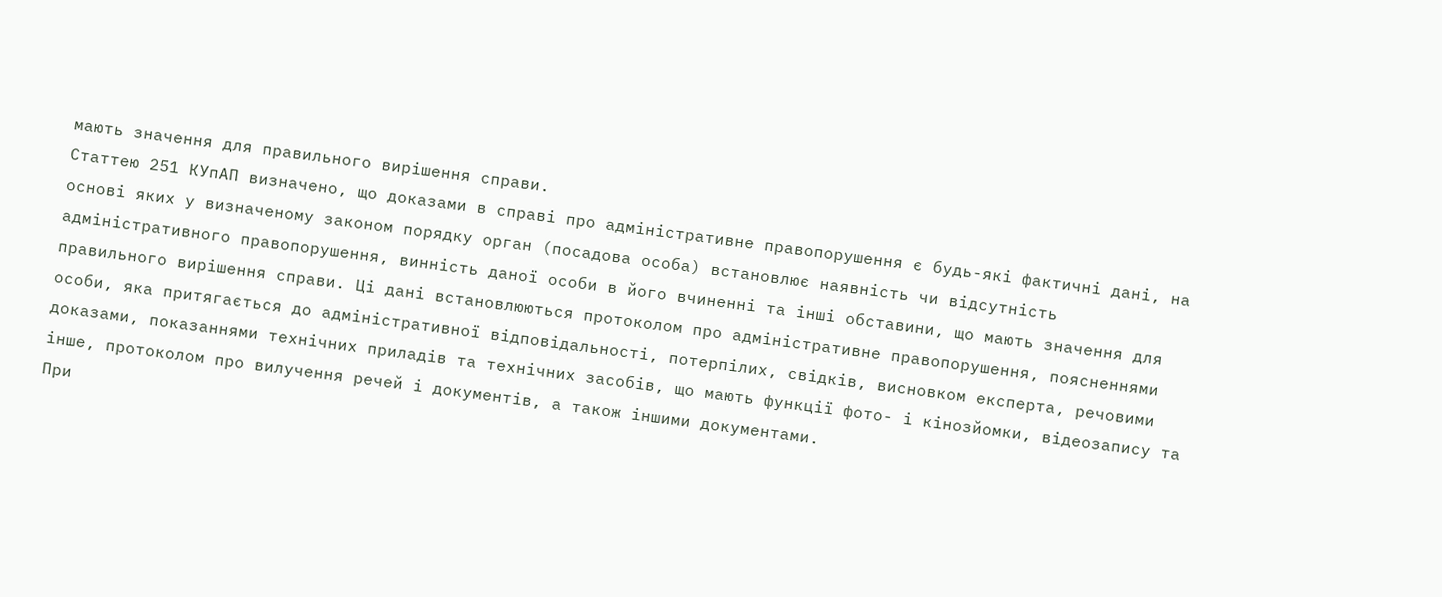мають значення для правильного вирішення справи.
Статтею 251 КУпАП визначено, що доказами в справі про адміністративне правопорушення є будь-які фактичні дані, на основі яких у визначеному законом порядку орган (посадова особа) встановлює наявність чи відсутність адміністративного правопорушення, винність даної особи в його вчиненні та інші обставини, що мають значення для правильного вирішення справи. Ці дані встановлюються протоколом про адміністративне правопорушення, поясненнями особи, яка притягається до адміністративної відповідальності, потерпілих, свідків, висновком експерта, речовими доказами, показаннями технічних приладів та технічних засобів, що мають функції фото- і кінозйомки, відеозапису та інше, протоколом про вилучення речей і документів, а також іншими документами.
При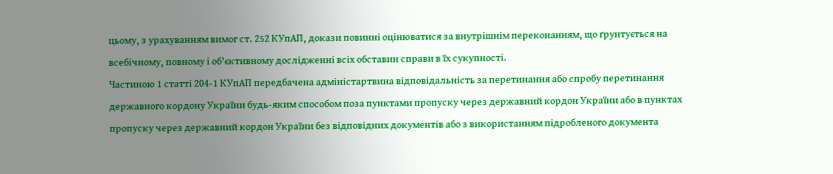цьому, з урахуванням вимог ст. 252 КУпАП, докази повинні оцінюватися за внутрішнім переконанням, що ґрунтується на всебічному, повному і об'єктивному дослідженні всіх обставин справи в їх сукупності.
Частиною 1 статті 204-1 КУпАП передбачена адміністартвина відповідальність за перетинання або спробу перетинання державного кордону України будь-яким способом поза пунктами пропуску через державний кордон України або в пунктах пропуску через державний кордон України без відповідних документів або з використанням підробленого документа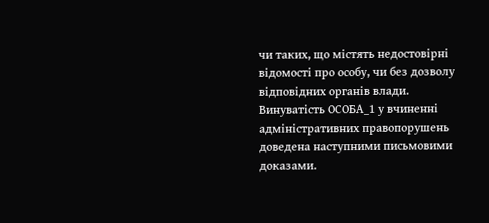чи таких, що містять недостовірні відомості про особу, чи без дозволу відповідних органів влади.
Винуватість ОСОБА_1 у вчиненні адміністративних правопорушень доведена наступними письмовими доказами.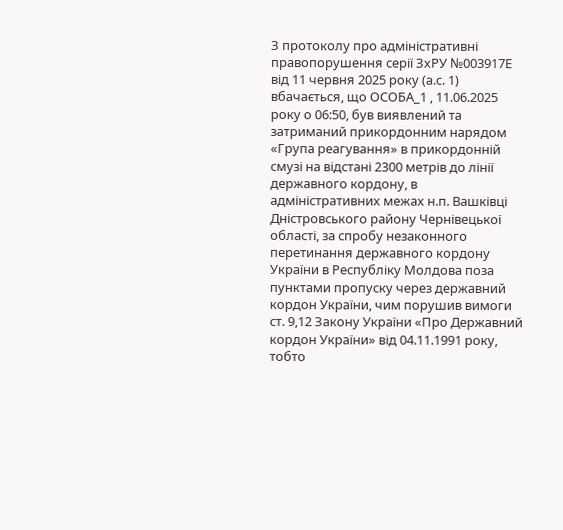З протоколу про адміністративні правопорушення серії ЗхРУ №003917Е від 11 червня 2025 року (а.с. 1) вбачається, що ОСОБА_1 , 11.06.2025 року о 06:50, був виявлений та затриманий прикордонним нарядом «Група реагування» в прикордонній смузі на відстані 2300 метрів до лінії державного кордону, в адміністративних межах н.п. Вашківці Дністровського району Чернівецької області, за спробу незаконного перетинання державного кордону України в Республіку Молдова поза пунктами пропуску через державний кордон України, чим порушив вимоги ст. 9,12 Закону України «Про Державний кордон України» від 04.11.1991 року, тобто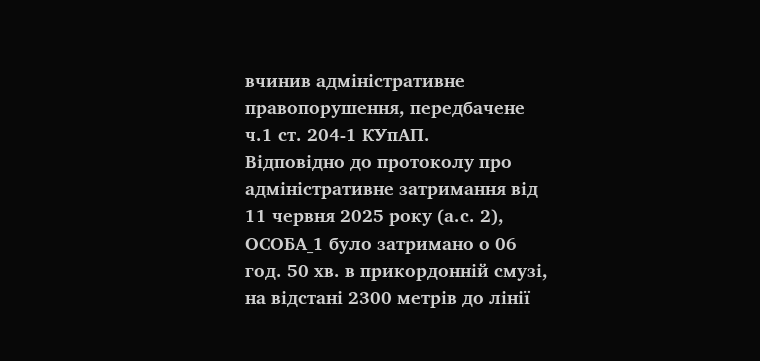вчинив адміністративне правопорушення, передбачене ч.1 ст. 204-1 КУпАП.
Відповідно до протоколу про адміністративне затримання від 11 червня 2025 року (а.с. 2), ОСОБА_1 було затримано о 06 год. 50 хв. в прикордонній смузі, на відстані 2300 метрів до лінії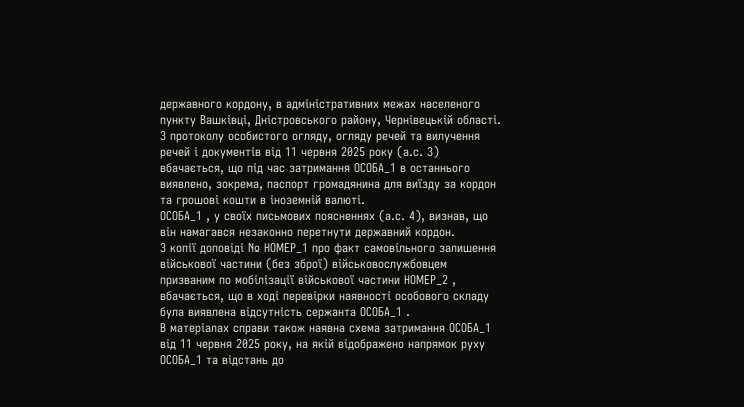державного кордону, в адміністративних межах населеного пункту Вашківці, Дністровського району, Чернівецькій області.
З протоколу особистого огляду, огляду речей та вилучення речей і документів від 11 червня 2025 року (а.с. 3) вбачається, що під час затримання ОСОБА_1 в останнього виявлено, зокрема, паспорт громадянина для виїзду за кордон та грошові кошти в іноземній валюті.
ОСОБА_1 , у своїх письмових поясненнях (а.с. 4), визнав, що він намагався незаконно перетнути державний кордон.
З копії доповіді № НОМЕР_1 про факт самовільного залишення військової частини (без зброї) військовослужбовцем призваним по мобілізації військової частини НОМЕР_2 , вбачається, що в ході перевірки наявності особового складу була виявлена відсутність сержанта ОСОБА_1 .
В матеріалах справи також наявна схема затримання ОСОБА_1 від 11 червня 2025 року, на якій відображено напрямок руху ОСОБА_1 та відстань до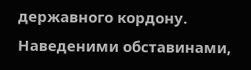державного кордону.
Наведеними обставинами,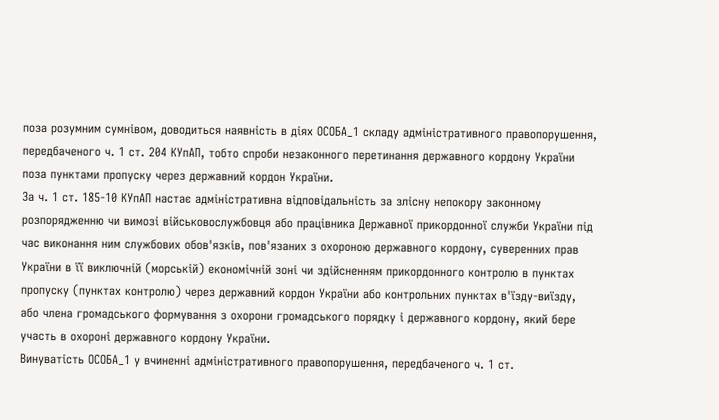поза розумним сумнівом, доводиться наявність в діях ОСОБА_1 складу адміністративного правопорушення, передбаченого ч. 1 ст. 204 КУпАП, тобто спроби незаконного перетинання державного кордону України поза пунктами пропуску через державний кордон України.
За ч. 1 ст. 185-10 КУпАП настає адміністративна відповідальність за злісну непокору законному розпорядженню чи вимозі військовослужбовця або працівника Державної прикордонної служби України під час виконання ним службових обов'язків, пов'язаних з охороною державного кордону, суверенних прав України в її виключній (морській) економічній зоні чи здійсненням прикордонного контролю в пунктах пропуску (пунктах контролю) через державний кордон України або контрольних пунктах в'їзду-виїзду, або члена громадського формування з охорони громадського порядку і державного кордону, який бере участь в охороні державного кордону України.
Винуватість ОСОБА_1 у вчиненні адміністративного правопорушення, передбаченого ч. 1 ст.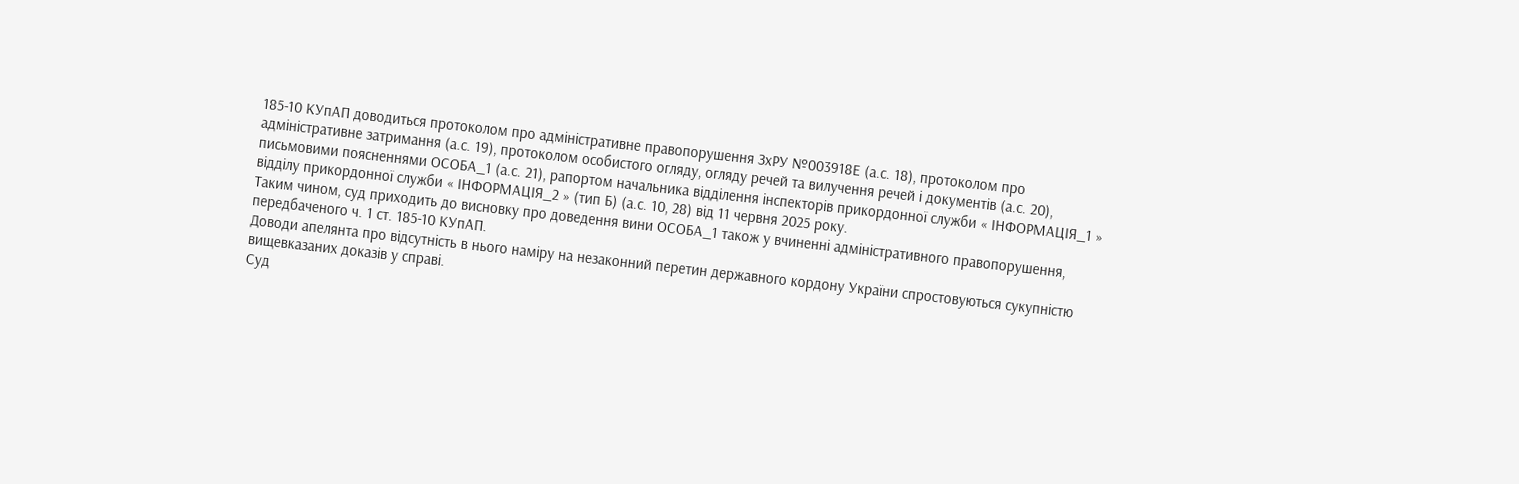185-10 КУпАП доводиться протоколом про адміністративне правопорушення ЗхРУ №003918Е (а.с. 18), протоколом про адміністративне затримання (а.с. 19), протоколом особистого огляду, огляду речей та вилучення речей і документів (а.с. 20), письмовими поясненнями ОСОБА_1 (а.с. 21), рапортом начальника відділення інспекторів прикордонної служби « ІНФОРМАЦІЯ_1 » відділу прикордонної служби « ІНФОРМАЦІЯ_2 » (тип Б) (а.с. 10, 28) від 11 червня 2025 року.
Таким чином, суд приходить до висновку про доведення вини ОСОБА_1 також у вчиненні адміністративного правопорушення, передбаченого ч. 1 ст. 185-10 КУпАП.
Доводи апелянта про відсутність в нього наміру на незаконний перетин державного кордону України спростовуються сукупністю вищевказаних доказів у справі.
Суд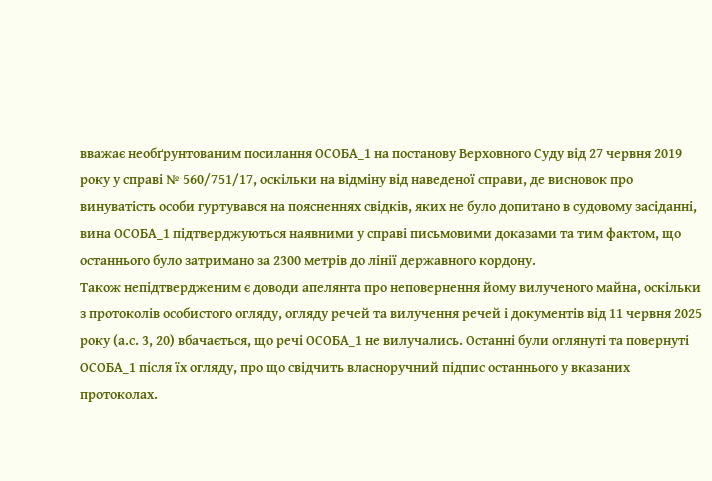вважає необґрунтованим посилання ОСОБА_1 на постанову Верховного Суду від 27 червня 2019 року у справі № 560/751/17, оскільки на відміну від наведеної справи, де висновок про винуватість особи гуртувався на поясненнях свідків, яких не було допитано в судовому засіданні, вина ОСОБА_1 підтверджуються наявними у справі письмовими доказами та тим фактом, що останнього було затримано за 2300 метрів до лінії державного кордону.
Також непідтвердженим є доводи апелянта про неповернення йому вилученого майна, оскільки з протоколів особистого огляду, огляду речей та вилучення речей і документів від 11 червня 2025 року (а.с. 3, 20) вбачається, що речі ОСОБА_1 не вилучались. Останні були оглянуті та повернуті ОСОБА_1 після їх огляду, про що свідчить власноручний підпис останнього у вказаних протоколах.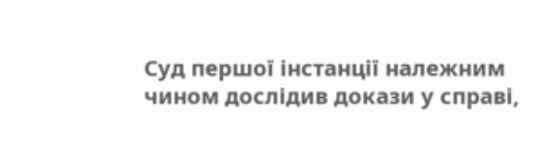Суд першої інстанції належним чином дослідив докази у справі,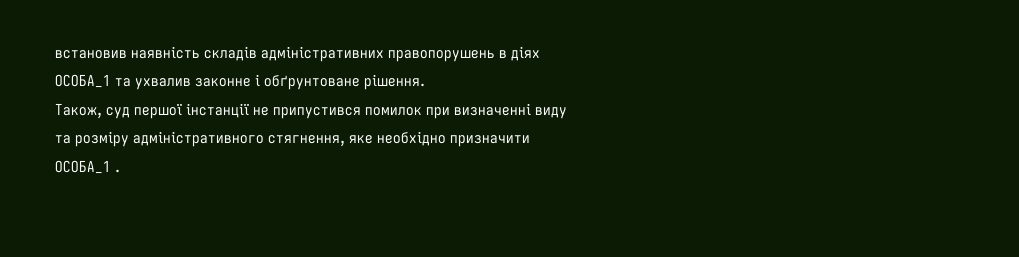встановив наявність складів адміністративних правопорушень в діях ОСОБА_1 та ухвалив законне і обґрунтоване рішення.
Також, суд першої інстанції не припустився помилок при визначенні виду та розміру адміністративного стягнення, яке необхідно призначити ОСОБА_1 .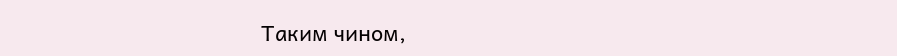Таким чином,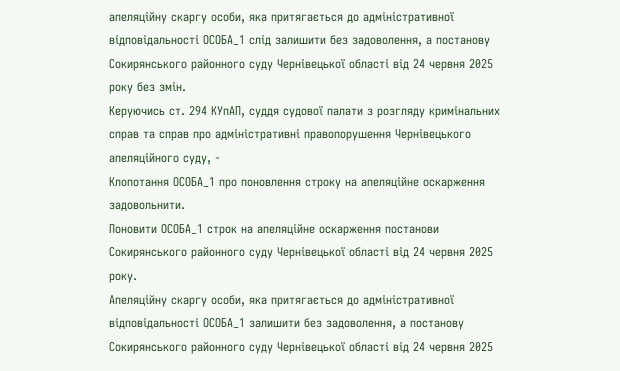апеляційну скаргу особи, яка притягається до адміністративної відповідальності ОСОБА_1 слід залишити без задоволення, а постанову Сокирянського районного суду Чернівецької області від 24 червня 2025 року без змін.
Керуючись ст. 294 КУпАП, суддя судової палати з розгляду кримінальних справ та справ про адміністративні правопорушення Чернівецького апеляційного суду, -
Клопотання ОСОБА_1 про поновлення строку на апеляційне оскарження задовольнити.
Поновити ОСОБА_1 строк на апеляційне оскарження постанови Сокирянського районного суду Чернівецької області від 24 червня 2025 року.
Апеляційну скаргу особи, яка притягається до адміністративної відповідальності ОСОБА_1 залишити без задоволення, а постанову Сокирянського районного суду Чернівецької області від 24 червня 2025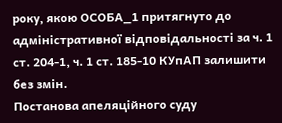року, якою ОСОБА_1 притягнуто до адміністративної відповідальності за ч. 1 ст. 204-1, ч. 1 ст. 185-10 КУпАП залишити без змін.
Постанова апеляційного суду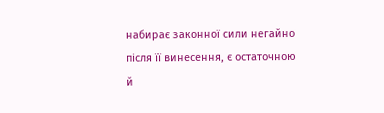набирає законної сили негайно після її винесення, є остаточною й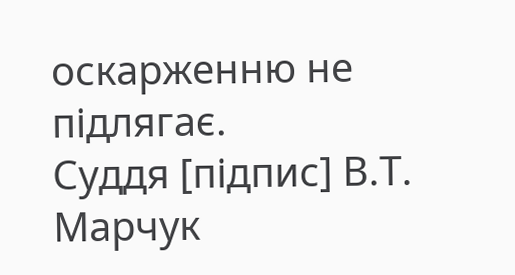оскарженню не підлягає.
Суддя [підпис] В.Т. Марчук